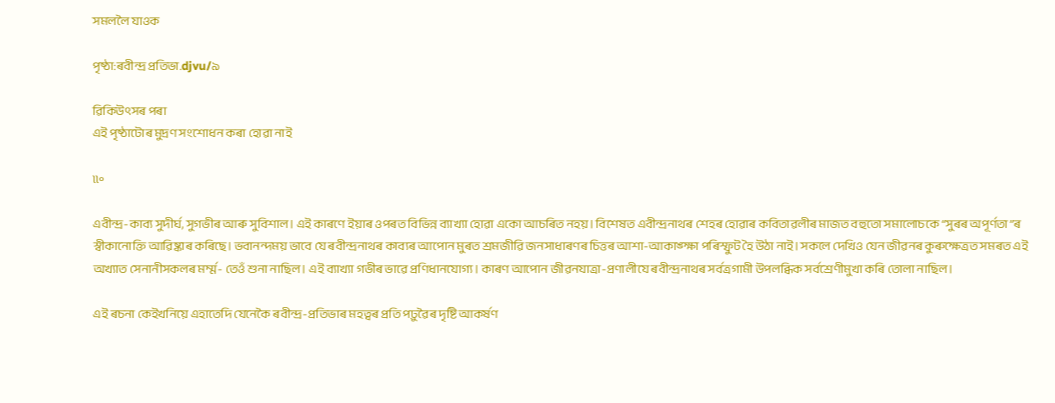সমললৈ যাওক

পৃষ্ঠা:ৰবীন্দ্ৰ প্ৰতিভা.djvu/৯

ৱিকিউৎসৰ পৰা
এই পৃষ্ঠাটোৰ মুদ্ৰণ সংশোধন কৰা হোৱা নাই

৷৷৹

এবীন্দ্ৰ-কাব্য সুদীৰ্ঘ, সুগভীৰ আৰু সুবিশাল। এই কাৰণে ইয়াৰ ওপৰত বিভিন্ন ব্যাখ্যা হোৱা একো আচৰিত নহয়। বিশেষত এবীন্দ্ৰনাথৰ শেহৰ হোৱাৰ কবিতাৱলীৰ মাজত বহুতো সমালোচকে “সুৰৰ অপূৰ্ণতা”ৰ স্বীকানোক্তি আৱিষ্কাৰ কৰিছে। ভবানন্দময় ভাবে যে ৰবীন্দ্ৰনাথৰ কাব্যৰ আপোন মুৰত শ্ৰমজীৱি জনসাধাৰণৰ চিত্তৰ আশা-আকাঙ্ক্ষা পৰিস্ফুট হৈ উঠা নাই। সকলে দেখিও যেন জীৱনৰ কুৰুক্ষেত্ৰত সমৰত এই অখ্যাত সেনানীসকলৰ মৰ্ম্ম- তেওঁ শুনা নাছিল। এই ব্যাখ্যা গভীৰ ভাৱে প্ৰণিধানযোগ্য। কাৰণ আপোন জীৱনযাত্ৰা-প্ৰণালীযে ৰবীন্দ্ৰনাথৰ সৰ্বত্ৰগামী উপলব্ধিক সৰ্বশ্ৰেণীমুখা কৰি তোলা নাছিল।

এই ৰচনা কেইখনিয়ে এহাতেদি যেনেকৈ ৰবীন্দ্ৰ-প্ৰতিভাৰ মহত্বৰ প্ৰতি পঢ়ুৱৈৰ দৃষ্টি আকৰ্ষণ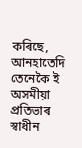কৰিছে, আনহাতেদি তেনেকৈ ই অসমীয়া প্ৰতিভাৰ স্বাধীন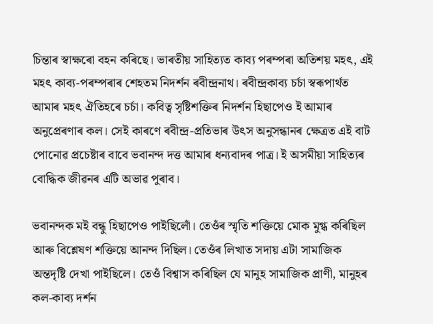চিন্তাৰ স্বাক্ষৰো বহন কৰিছে। ভাৰতীয় সাহিত্যত কাব্য পৰম্পৰা অতিশয় মহৎ, এই মহৎ কাব্য-পৰম্পৰাৰ শেহতম নিদৰ্শন ৰবীন্দ্ৰনাথ। ৰবীন্দ্ৰকাব্য চৰ্চা স্বৰূপাৰ্থত আমাৰ মহৎ ঐতিহৰে চৰ্চা। কবিত্ব সৃষ্টিশক্তিৰ নিদৰ্শন হিছাপেও ই আমাৰ অনুপ্ৰেৰণাৰ কল। সেই কাৰণে ৰবীন্দ্ৰ-প্ৰতিভাৰ উৎস অনুসন্ধানৰ ক্ষেত্ৰত এই বাট পোনোৱ প্ৰচেষ্টাৰ বাবে ভবানন্দ দত্ত আমাৰ ধন্যবাদৰ পাত্ৰ। ই অসমীয়া সাহিত্যৰ বোদ্ধিক জীৱনৰ এটি অভাৱ পুৰাব।

ভবানন্দক মই বন্ধু হিছাপেও পাইছিলোঁ। তেওঁৰ স্মৃতি শক্তিয়ে মোক মুগ্ধ কৰিছিল আৰু বিশ্লেষণ শক্তিয়ে আনন্দ দিছিল। তেওঁৰ লিখাত সদায় এটা সামাজিক অন্তদৃষ্টি দেখা পাইছিলে। তেওঁ বিশ্বাস কৰিছিল যে মানুহ সামাজিক প্ৰাণী, মানুহৰ কল-কাব্য দৰ্শন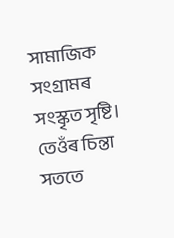সামাজিক সংগ্ৰামৰ সংস্কৃত সৃষ্টি। তেওঁৰ চিন্তা সততে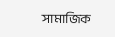সামাজিক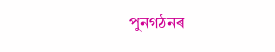পুনগঠনৰ